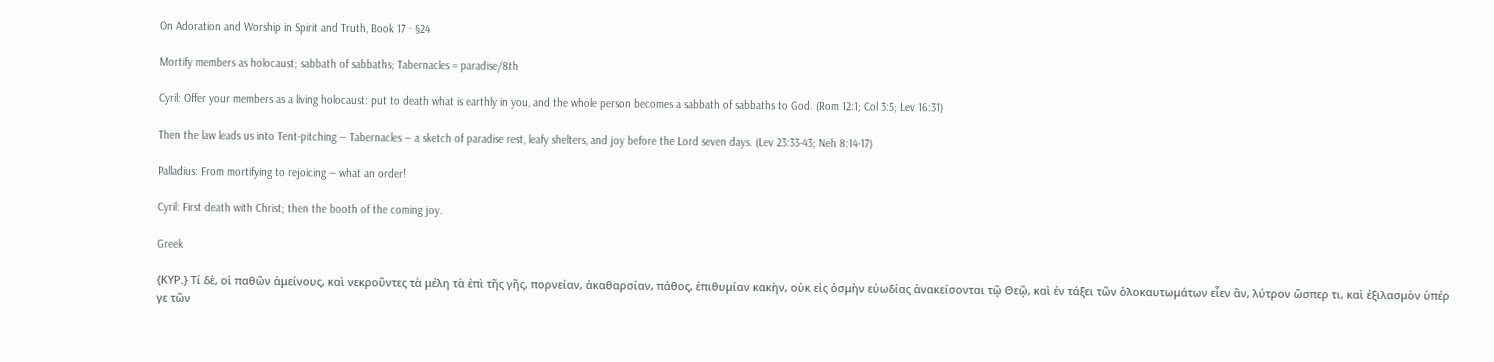On Adoration and Worship in Spirit and Truth, Book 17 · §24

Mortify members as holocaust; sabbath of sabbaths; Tabernacles = paradise/8th

Cyril: Offer your members as a living holocaust: put to death what is earthly in you, and the whole person becomes a sabbath of sabbaths to God. (Rom 12:1; Col 3:5; Lev 16:31)

Then the law leads us into Tent-pitching — Tabernacles — a sketch of paradise rest, leafy shelters, and joy before the Lord seven days. (Lev 23:33-43; Neh 8:14-17)

Palladius: From mortifying to rejoicing — what an order!

Cyril: First death with Christ; then the booth of the coming joy.

Greek

{ΚΥΡ.} Τί δὲ, οἱ παθῶν ἀμείνους, καὶ νεκροῦντες τὰ μέλη τὰ ἐπὶ τῆς γῆς, πορνείαν, ἀκαθαρσίαν, πάθος, ἐπιθυμίαν κακὴν, οὐκ εἰς ὀσμὴν εὐωδίας ἀνακείσονται τῷ Θεῷ, καὶ ἐν τάξει τῶν ὁλοκαυτωμάτων εἶεν ἂν, λύτρον ὥσπερ τι, καὶ ἐξιλασμὸν ὑπέρ γε τῶν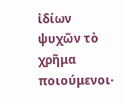ἰδίων ψυχῶν τὸ χρῆμα ποιούμενοι·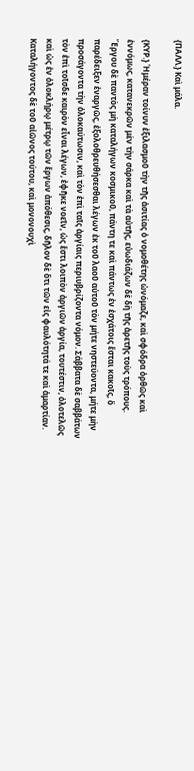{ΠΑΛΛ.} Καὶ μάλα.

{ΚΥΡ.} Ἡμέραν τοίνυν ἐξιλασμοῦ τὴν τῆς ἀσιτίας ὁ νομοθέτης ὠνόμαζε, καὶ σφόδρα ὀρθῶς καὶ ἐννόμως, κατανεκρῶν μὲν τὴν σάρκα καὶ τὰ αὐτῆς, εὐωδιάζων δὲ δὴ τῆς ἀρετῆς τοὺς τρόπους. Ἔργου δὲ παντὸς μὴ καταλήγων κοσμικοῦ, πάντη τε καὶ πάντως ἐν ἐσχάτοις ἔσται κακοῖς, ὃ παρέδειξεν ἐναργῶς, ἐξολοθρευθήσεσθαι λέγων ἐκ τοῦ λαοῦ αὐτοῦ τὸν μήτε νηστεύοντα, μήτε μὴν προσάγοντα τὴν ὁλοκαύτωσιν, καὶ τὸν ἐπὶ ταῖς ἀργίαις περιυβρίζοντα νόμον. Σάββατα δὲ σαββάτων τὸν ἐπὶ τοῖσδε καιρὸν εἶναι λέγων, ἐφῆκε νοεῖν, ὡς ἔστι λοιπὸν ἀργιῶν ἀργία, τουτέστιν, ὁλοτελῶς καὶ ὡς ἐν ὁλοκλήρῳ μέτρῳ τῶν ἔργων ἀπόθεσις, δῆλον δὲ ὅτι τῶν εἰς φαυλότητά τε καὶ ἁμαρτίαν. Καταλήγοντος δὲ τοῦ αἰῶνος τούτου, καὶ μονονουχὶ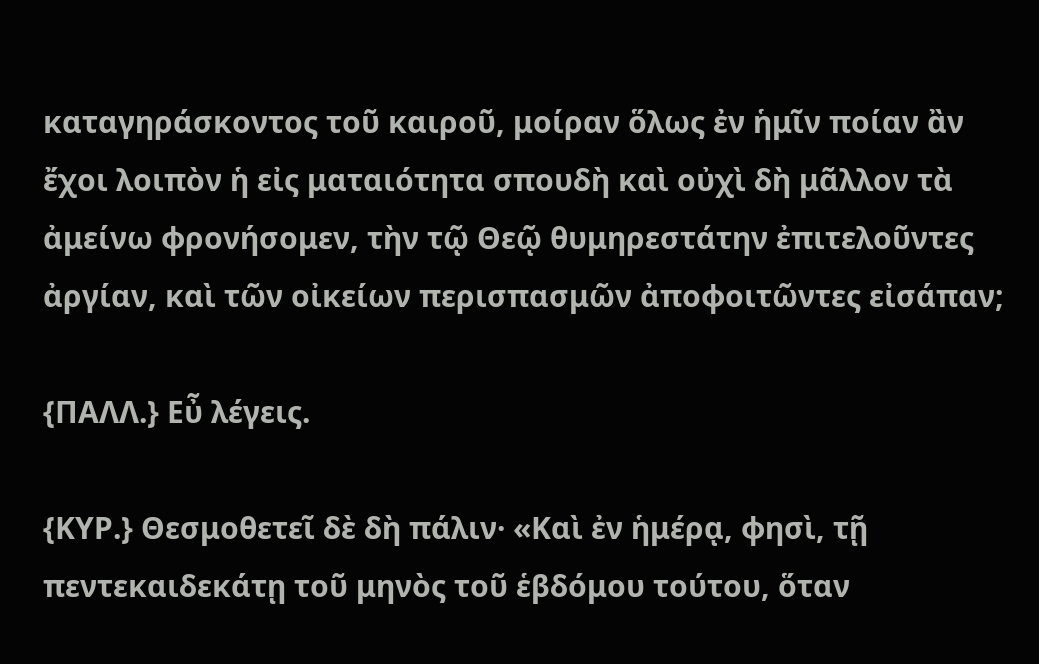καταγηράσκοντος τοῦ καιροῦ, μοίραν ὅλως ἐν ἡμῖν ποίαν ἂν ἔχοι λοιπὸν ἡ εἰς ματαιότητα σπουδὴ καὶ οὐχὶ δὴ μᾶλλον τὰ ἀμείνω φρονήσομεν, τὴν τῷ Θεῷ θυμηρεστάτην ἐπιτελοῦντες ἀργίαν, καὶ τῶν οἰκείων περισπασμῶν ἀποφοιτῶντες εἰσάπαν;

{ΠΑΛΛ.} Εὖ λέγεις.

{ΚΥΡ.} Θεσμοθετεῖ δὲ δὴ πάλιν· «Καὶ ἐν ἡμέρᾳ, φησὶ, τῇ πεντεκαιδεκάτῃ τοῦ μηνὸς τοῦ ἑβδόμου τούτου, ὅταν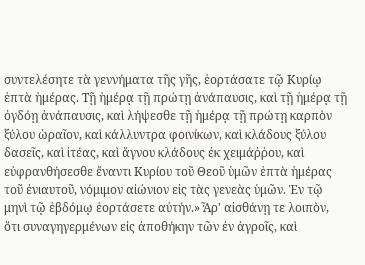συντελέσητε τὰ γεννήματα τῆς γῆς, ἑορτάσατε τῷ Κυρίῳ ἑπτὰ ἡμέρας. Τῇ ἡμέρᾳ τῇ πρώτῃ ἀνάπαυσις, καὶ τῇ ἡμέρᾳ τῇ ὀγδόῃ ἀνάπαυσις, καὶ λήψεσθε τῇ ἡμέρᾳ τῇ πρώτῃ καρπὸν ξύλου ὡραῖον, καὶ κάλλυντρα φοινίκων, καὶ κλάδους ξύλου δασεῖς, καὶ ἰτέας, καὶ ἄγνου κλάδους ἐκ χειμάῤῥου, καὶ εὐφρανθήσεσθε ἔναντι Κυρίου τοῦ Θεοῦ ὑμῶν ἑπτὰ ἡμέρας τοῦ ἐνιαυτοῦ, νόμιμον αἰώνιον εἰς τὰς γενεὰς ὑμῶν. Ἐν τῷ μηνὶ τῷ ἑβδόμῳ ἑορτάσετε αὐτήν.» Ἆρ' αἰσθάνῃ τε λοιπὸν, ὅτι συναγηγερμένων εἰς ἀποθήκην τῶν ἐν ἀγροῖς, καὶ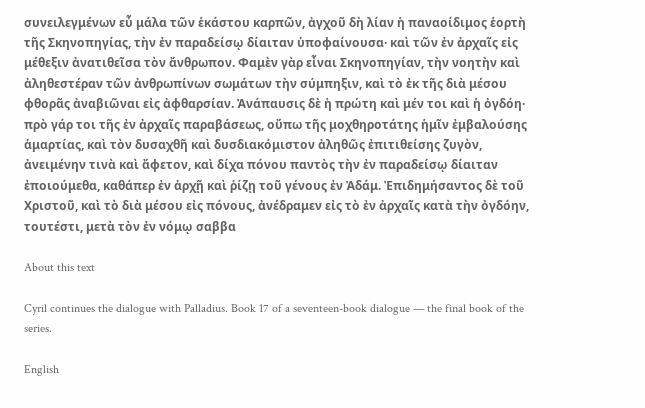συνειλεγμένων εὖ μάλα τῶν ἑκάστου καρπῶν, ἀγχοῦ δὴ λίαν ἡ παναοίδιμος ἑορτὴ τῆς Σκηνοπηγίας, τὴν ἐν παραδείσῳ δίαιταν ὑποφαίνουσα· καὶ τῶν ἐν ἀρχαῖς εἰς μέθεξιν ἀνατιθεῖσα τὸν ἄνθρωπον. Φαμὲν γὰρ εἶναι Σκηνοπηγίαν, τὴν νοητὴν καὶ ἀληθεστέραν τῶν ἀνθρωπίνων σωμάτων τὴν σύμπηξιν, καὶ τὸ ἐκ τῆς διὰ μέσου φθορᾶς ἀναβιῶναι εἰς ἀφθαρσίαν. Ἀνάπαυσις δὲ ἡ πρώτη καὶ μέν τοι καὶ ἡ ὀγδόη· πρὸ γάρ τοι τῆς ἐν ἀρχαῖς παραβάσεως, οὔπω τῆς μοχθηροτάτης ἡμῖν ἐμβαλούσης ἁμαρτίας, καὶ τὸν δυσαχθῆ καὶ δυσδιακόμιστον ἀληθῶς ἐπιτιθείσης ζυγὸν, ἀνειμένην τινὰ καὶ ἄφετον, καὶ δίχα πόνου παντὸς τὴν ἐν παραδείσῳ δίαιταν ἐποιούμεθα, καθάπερ ἐν ἀρχῇ καὶ ῥίζῃ τοῦ γένους ἐν Ἀδάμ. Ἐπιδημήσαντος δὲ τοῦ Χριστοῦ, καὶ τὸ διὰ μέσου εἰς πόνους, ἀνέδραμεν εἰς τὸ ἐν ἀρχαῖς κατὰ τὴν ὀγδόην, τουτέστι, μετὰ τὸν ἐν νόμῳ σαββα

About this text

Cyril continues the dialogue with Palladius. Book 17 of a seventeen-book dialogue — the final book of the series.

English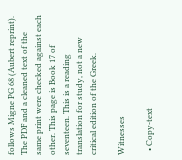follows Migne PG 68 (Aubert reprint). The PDF and a cleaned text of the same print were checked against each other. This page is Book 17 of seventeen. This is a reading translation for study, not a new critical edition of the Greek.

Witnesses

  • Copy-text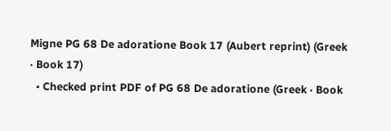Migne PG 68 De adoratione Book 17 (Aubert reprint) (Greek · Book 17)
  • Checked print PDF of PG 68 De adoratione (Greek · Book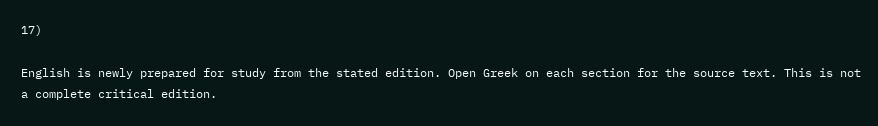17)

English is newly prepared for study from the stated edition. Open Greek on each section for the source text. This is not a complete critical edition.